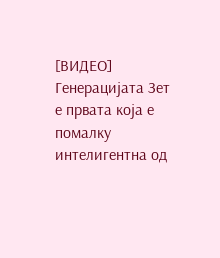[ВИДЕО] Генерацијата Зет е првата која е помалку интелигентна од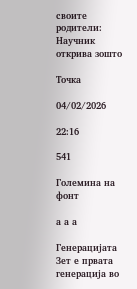своите родители: Научник открива зошто

Точка

04/02/2026

22:16

541

Големина на фонт

а а а

Генерацијата Зет е првата генерација во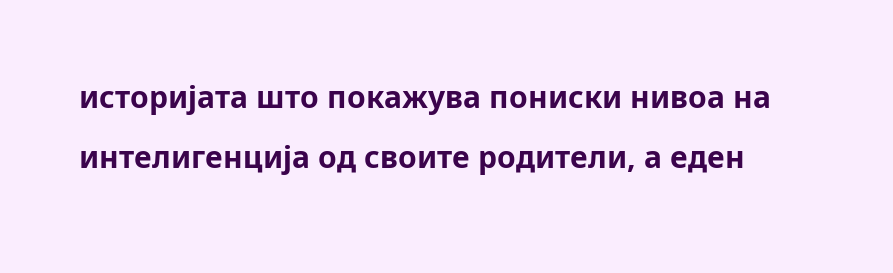историјата што покажува пониски нивоа на интелигенција од своите родители, а еден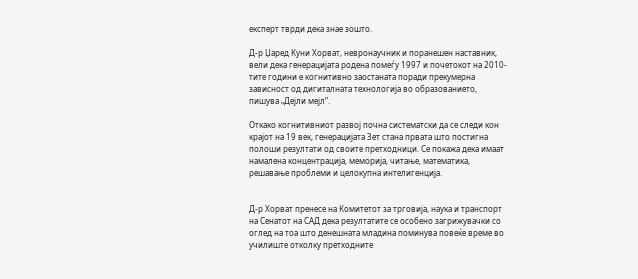експерт тврди дека знае зошто.

Д-р Џаред Куни Хорват, невронаучник и поранешен наставник, вели дека генерацијата родена помеѓу 1997 и почетокот на 2010-тите години е когнитивно заостаната поради прекумерна зависност од дигиталната технологија во образованието, пишува „Дејли мејл“.

Откако когнитивниот развој почна систематски да се следи кон крајот на 19 век, генерацијата Зет стана првата што постигна полоши резултати од своите претходници. Се покажа дека имаат намалена концентрација, меморија, читање, математика, решавање проблеми и целокупна интелигенција.


Д-р Хорват пренесе на Комитетот за трговија, наука и транспорт на Сенатот на САД дека резултатите се особено загрижувачки со оглед на тоа што денешната младина поминува повеќе време во училиште отколку претходните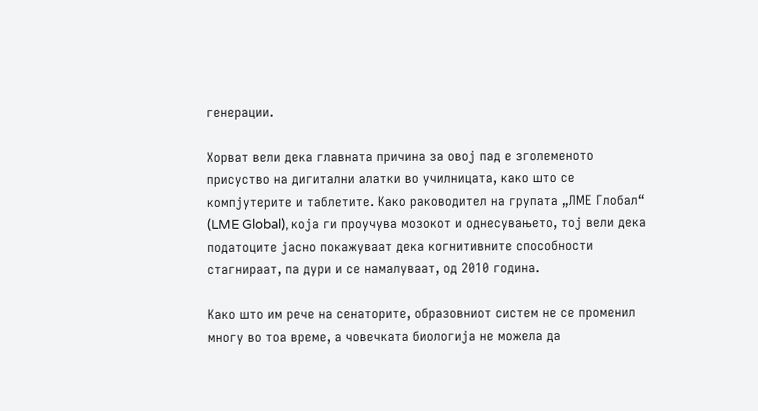генерации.

Хорват вели дека главната причина за овој пад е зголеменото присуство на дигитални алатки во училницата, како што се компјутерите и таблетите. Како раководител на групата „ЛМЕ Глобал“ (LME Global), која ги проучува мозокот и однесувањето, тој вели дека податоците јасно покажуваат дека когнитивните способности стагнираат, па дури и се намалуваат, од 2010 година.

Како што им рече на сенаторите, образовниот систем не се променил многу во тоа време, а човечката биологија не можела да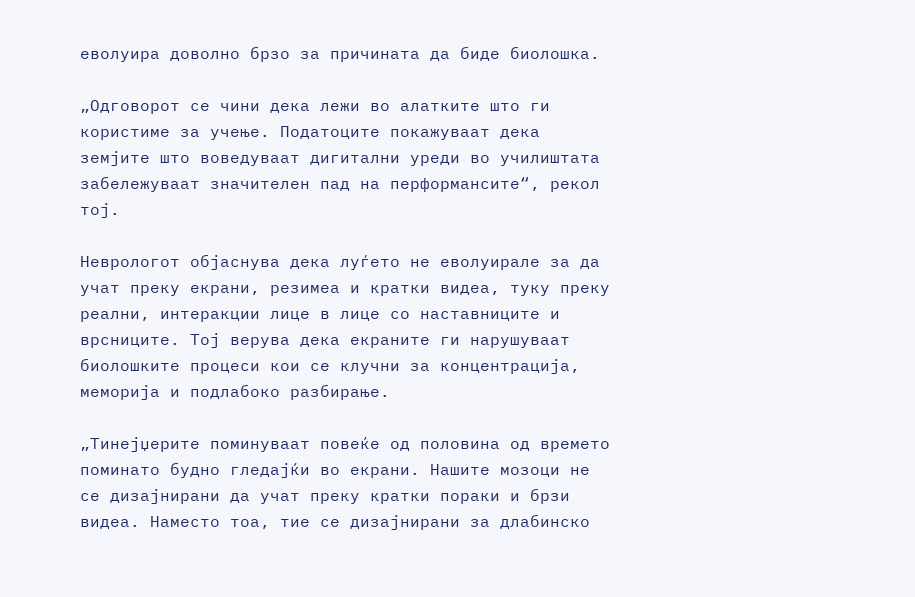еволуира доволно брзо за причината да биде биолошка.

„Одговорот се чини дека лежи во алатките што ги користиме за учење. Податоците покажуваат дека земјите што воведуваат дигитални уреди во училиштата забележуваат значителен пад на перформансите“, рекол тој.

Неврологот објаснува дека луѓето не еволуирале за да учат преку екрани, резимеа и кратки видеа, туку преку реални, интеракции лице в лице со наставниците и врсниците. Тој верува дека екраните ги нарушуваат биолошките процеси кои се клучни за концентрација, меморија и подлабоко разбирање.

„Тинејџерите поминуваат повеќе од половина од времето поминато будно гледајќи во екрани. Нашите мозоци не се дизајнирани да учат преку кратки пораки и брзи видеа. Наместо тоа, тие се дизајнирани за длабинско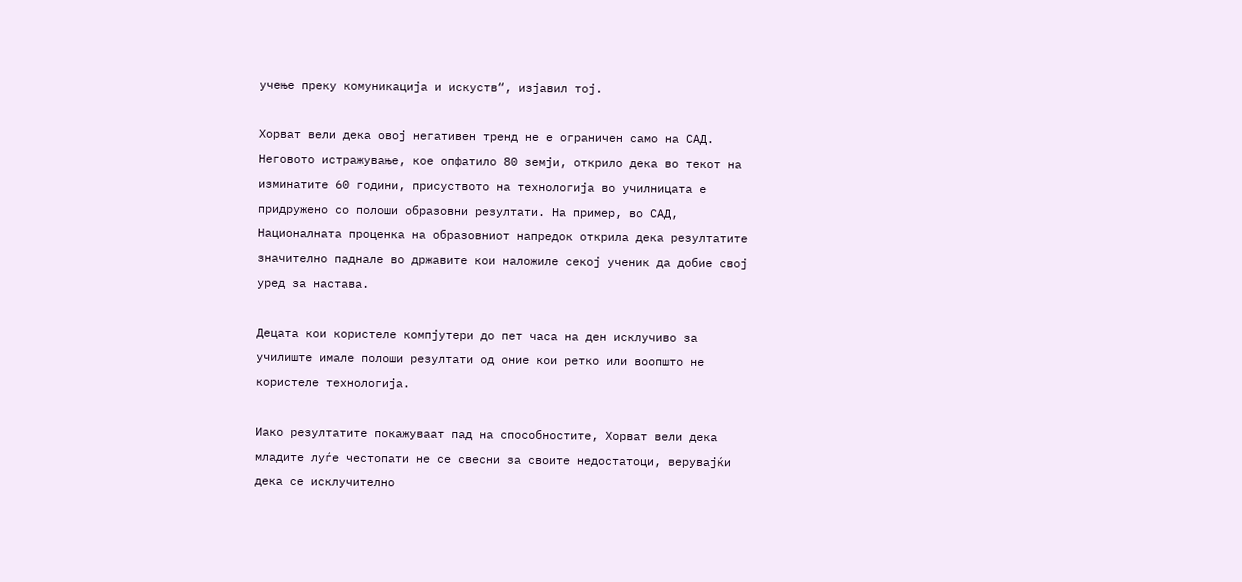учење преку комуникација и искуств“, изјавил тој.

Хорват вели дека овој негативен тренд не е ограничен само на САД. Неговото истражување, кое опфатило 80 земји, открило дека во текот на изминатите 60 години, присуството на технологија во училницата е придружено со полоши образовни резултати. На пример, во САД, Националната проценка на образовниот напредок открила дека резултатите значително паднале во државите кои наложиле секој ученик да добие свој уред за настава.

Децата кои користеле компјутери до пет часа на ден исклучиво за училиште имале полоши резултати од оние кои ретко или воопшто не користеле технологија.

Иако резултатите покажуваат пад на способностите, Хорват вели дека младите луѓе честопати не се свесни за своите недостатоци, верувајќи дека се исклучително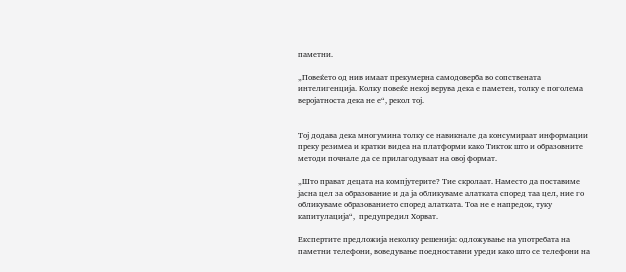паметни.

„Повеќето од нив имаат прекумерна самодоверба во сопствената интелигенција. Колку повеќе некој верува дека е паметен, толку е поголема веројатноста дека не е“, рекол тој.


Тој додава дека многумина толку се навикнале да консумираат информации преку резимеа и кратки видеа на платформи како Тикток што и образовните методи почнале да се прилагодуваат на овој формат.

„Што прават децата на компјутерите? Тие скролаат. Наместо да поставиме јасна цел за образование и да ја обликуваме алатката според таа цел, ние го обликуваме образованието според алатката. Тоа не е напредок, туку капитулација“,  предупредил Хорват.

Експертите предложија неколку решенија: одложување на употребата на паметни телефони, воведување поедноставни уреди како што се телефони на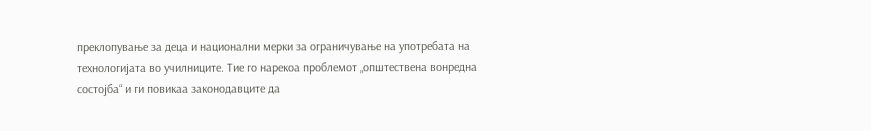преклопување за деца и национални мерки за ограничување на употребата на технологијата во училниците. Тие го нарекоа проблемот „општествена вонредна состојба“ и ги повикаа законодавците да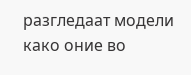разгледаат модели како оние во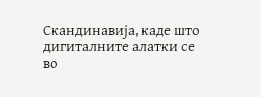Скандинавија, каде што дигиталните алатки се во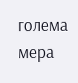голема мера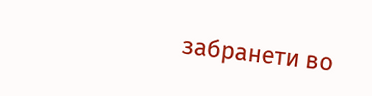забранети во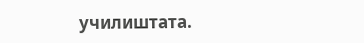училиштата.